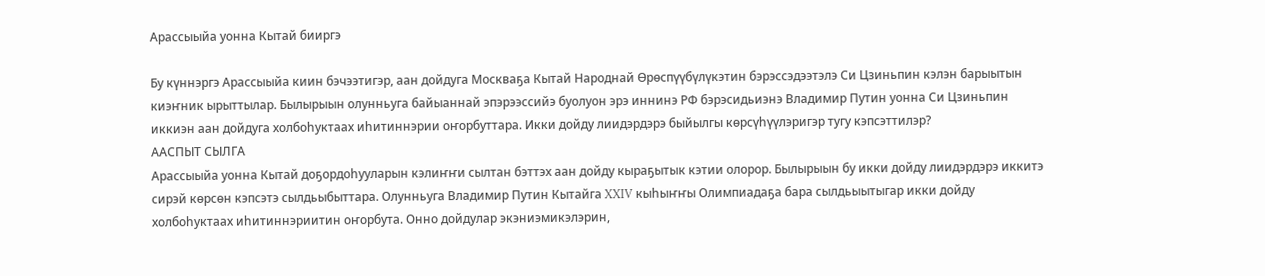Арассыыйа уонна Кытай бииргэ

Бу күннэргэ Арассыыйа киин бэчээтигэр, аан дойдуга Москваҕа Кытай Народнай Өрөспүүбүлүкэтин бэрэссэдээтэлэ Си Цзиньпин кэлэн барыытын киэҥник ырыттылар. Былырыын олунньуга байыаннай эпэрээссийэ буолуон эрэ иннинэ РФ бэрэсидьиэнэ Владимир Путин уонна Си Цзиньпин иккиэн аан дойдуга холбоһуктаах иһитиннэрии оҥорбуттара. Икки дойду лиидэрдэрэ быйылгы көрсүһүүлэригэр тугу кэпсэттилэр?
ААСПЫТ СЫЛГА
Арассыыйа уонна Кытай доҕордоһууларын кэлиҥҥи сылтан бэттэх аан дойду кыраҕытык кэтии олорор. Былырыын бу икки дойду лиидэрдэрэ иккитэ сирэй көрсөн кэпсэтэ сылдьыбыттара. Олунньуга Владимир Путин Кытайга XXIV кыһыҥҥы Олимпиадаҕа бара сылдьыытыгар икки дойду холбоһуктаах иһитиннэриитин оҥорбута. Онно дойдулар экэниэмикэлэрин,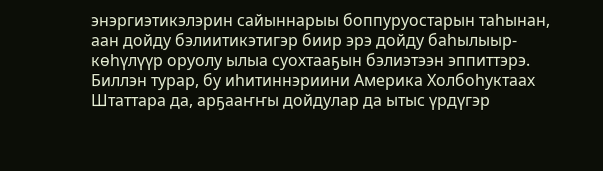энэргиэтикэлэрин сайыннарыы боппуруостарын таһынан, аан дойду бэлиитикэтигэр биир эрэ дойду баһылыыр-көһүлүүр оруолу ылыа суохтааҕын бэлиэтээн эппиттэрэ. Биллэн турар, бу иһитиннэриини Америка Холбоһуктаах Штаттара да, арҕааҥҥы дойдулар да ытыс үрдүгэр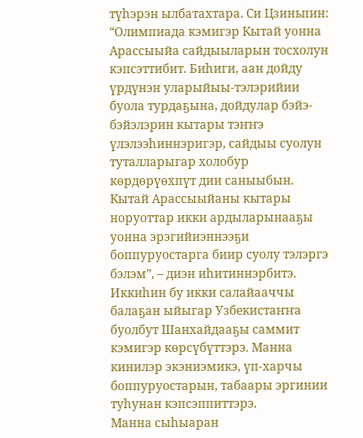түһэрэн ылбатахтара. Си Цзиньпин: “Олимпиада кэмигэр Кытай уонна Арассыыйа сайдыыларын тосхолун кэпсэттибит. Биһиги, аан дойду үрдүнэн уларыйыы-тэлэрийии буола турдаҕына, дойдулар бэйэ-бэйэлэрин кытары тэҥҥэ үлэлээһиннэригэр, сайдыы суолун туталларыгар холобур көрдөрүөхпүт дии саныыбын. Кытай Арассыыйаны кытары норуоттар икки ардыларынааҕы уонна эрэгийиэннээҕи боппуруостарга биир суолу тэлэргэ бэлэм”, – диэн иһитиннэрбитэ. Иккиһин бу икки салайааччы балаҕан ыйыгар Узбекистаҥҥа буолбут Шанхайдааҕы саммит кэмигэр көрсүбүттэрэ. Манна кинилэр экэниэмикэ, үп-харчы боппуруостарын, табаары эргинии туһунан кэпсэппиттэрэ.
Манна сыһыаран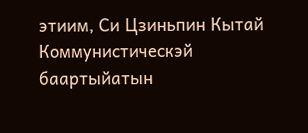этиим, Си Цзиньпин Кытай Коммунистическэй баартыйатын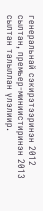генеральнай сэкирэтээринэн 2012 сылтан, премьер-миниистиринэн 2013 сылтан талыллан үлэлиир.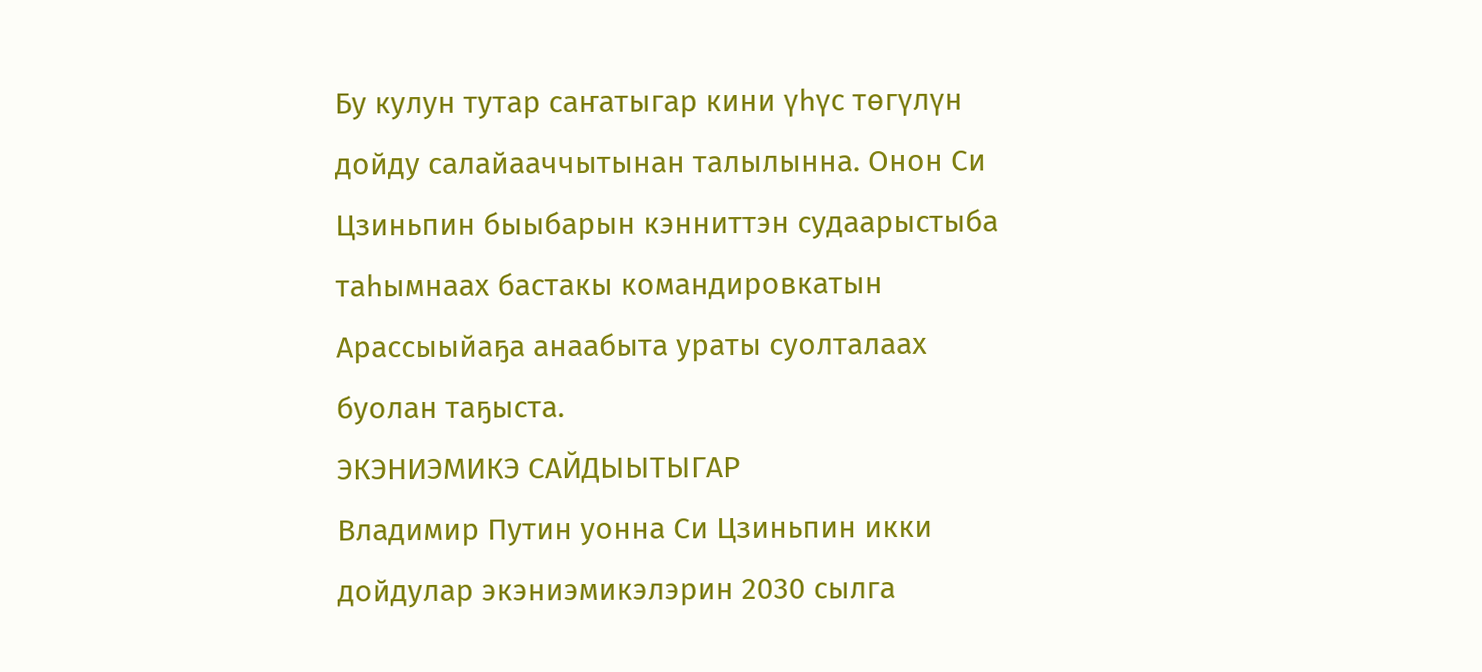Бу кулун тутар саҥатыгар кини үһүс төгүлүн дойду салайааччытынан талылынна. Онон Си Цзиньпин быыбарын кэнниттэн судаарыстыба таһымнаах бастакы командировкатын Арассыыйаҕа анаабыта ураты суолталаах буолан таҕыста.
ЭКЭНИЭМИКЭ САЙДЫЫТЫГАР
Владимир Путин уонна Си Цзиньпин икки дойдулар экэниэмикэлэрин 2030 сылга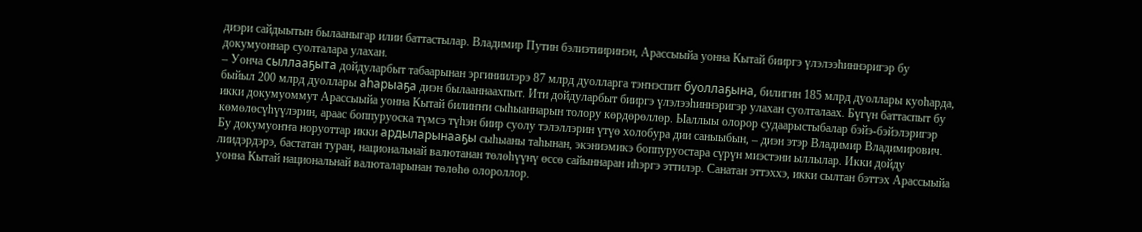диэри сайдыытын былааныгар илии баттастылар. Владимир Путин бэлиэтииринэн, Арассыыйа уонна Кытай бииргэ үлэлээһиннэригэр бу докумуоннар суолталара улахан.
– Уонча сыллааҕыта дойдуларбыт табаарынан эргиниилэрэ 87 млрд дуолларга тэҥнэспит буоллаҕына, билигин 185 млрд дуоллары куоһарда, быйыл 200 млрд дуоллары аһарыаҕа диэн былааннаахпыт. Ити дойдуларбыт бииргэ үлэлээһиннэригэр улахан суолталаах. Бүгүн баттаспыт бу икки докумуоммут Арассыыйа уонна Кытай билиҥҥи сыһыаннарын толору көрдөрөллөр. Ыаллыы олорор судаарыстыбалар бэйэ-бэйэлэригэр көмөлөсүһүүлэрин, араас боппуруоска түмсэ түһэн биир суолу тэлэллэрин үтүө холобура дии саныыбын, – диэн этэр Владимир Владимирович.
Бу докумуоҥҥа норуоттар икки ардыларынааҕы сыһыаны таһынан, экэниэмикэ боппуруостара сүрүн миэстэни ыллылар. Икки дойду лиидэрдэрэ, бастатан туран, национальнай валютанан төлөһүүнү өссө сайыннаран иһэргэ эттилэр. Санатан эттэххэ, икки сылтан бэттэх Арассыыйа уонна Кытай национальнай валюталарынан төлөһө олороллор.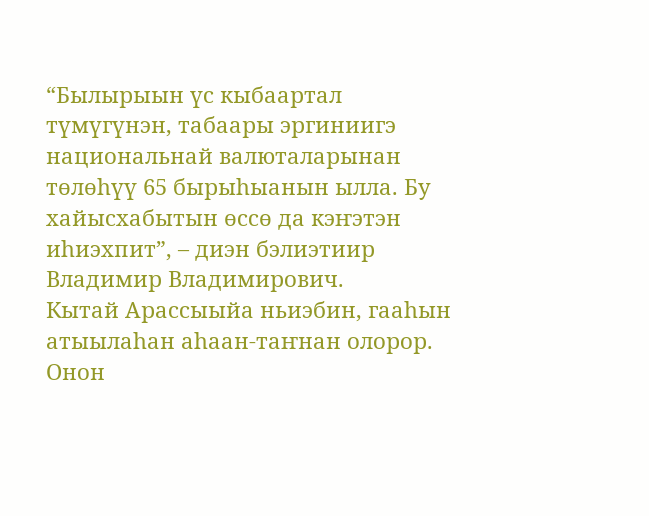“Былырыын үс кыбаартал түмүгүнэн, табаары эргиниигэ национальнай валюталарынан төлөһүү 65 бырыһыанын ылла. Бу хайысхабытын өссө да кэҥэтэн иһиэхпит”, – диэн бэлиэтиир Владимир Владимирович.
Кытай Арассыыйа ньиэбин, гааһын атыылаһан аһаан-таҥнан олорор. Онон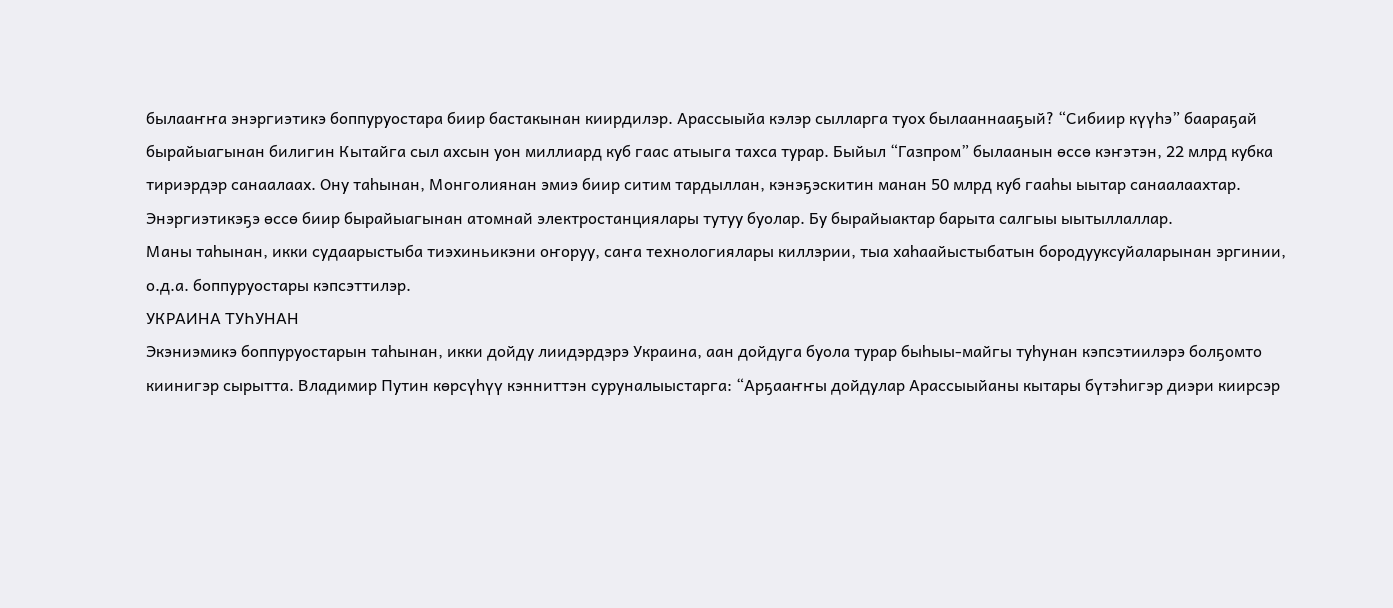былааҥҥа энэргиэтикэ боппуруостара биир бастакынан киирдилэр. Арассыыйа кэлэр сылларга туох былааннааҕый? “Сибиир күүһэ” баараҕай бырайыагынан билигин Кытайга сыл ахсын уон миллиард куб гаас атыыга тахса турар. Быйыл “Газпром” былаанын өссө кэҥэтэн, 22 млрд кубка тириэрдэр санаалаах. Ону таһынан, Монголиянан эмиэ биир ситим тардыллан, кэнэҕэскитин манан 50 млрд куб гааһы ыытар санаалаахтар. Энэргиэтикэҕэ өссө биир бырайыагынан атомнай электростанциялары тутуу буолар. Бу бырайыактар барыта салгыы ыытыллаллар.
Маны таһынан, икки судаарыстыба тиэхиньикэни оҥоруу, саҥа технологиялары киллэрии, тыа хаһаайыстыбатын бородууксуйаларынан эргинии, о.д.а. боппуруостары кэпсэттилэр.
УКРАИНА ТУҺУНАН
Экэниэмикэ боппуруостарын таһынан, икки дойду лиидэрдэрэ Украина, аан дойдуга буола турар быһыы-майгы туһунан кэпсэтиилэрэ болҕомто киинигэр сырытта. Владимир Путин көрсүһүү кэнниттэн суруналыыстарга: “Арҕааҥҥы дойдулар Арассыыйаны кытары бүтэһигэр диэри киирсэр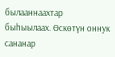былааннаахтар быһыылаах. Өскөтүн оннук сананар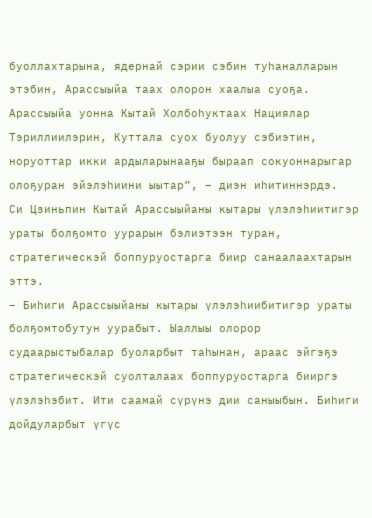буоллахтарына, ядернай сэрии сэбин туһаналларын этэбин, Арассыыйа таах олорон хаалыа суоҕа. Арассыыйа уонна Кытай Холбоһуктаах Нациялар Тэриллиилэрин, Куттала суох буолуу сэбиэтин, норуоттар икки ардыларынааҕы быраап сокуоннарыгар олоҕуран эйэлэһиини ыытар”, – диэн иһитиннэрдэ.
Си Цзиньпин Кытай Арассыыйаны кытары үлэлэһиитигэр ураты болҕомто уурарын бэлиэтээн туран, стратегическэй боппуруостарга биир санаалаахтарын эттэ.
– Биһиги Арассыыйаны кытары үлэлэһиибитигэр ураты болҕомтобутун уурабыт. Ыаллыы олорор судаарыстыбалар буоларбыт таһынан, араас эйгэҕэ стратегическэй суолталаах боппуруостарга бииргэ үлэлэһэбит. Ити саамай сүрүнэ дии саныыбын. Биһиги дойдуларбыт үгүс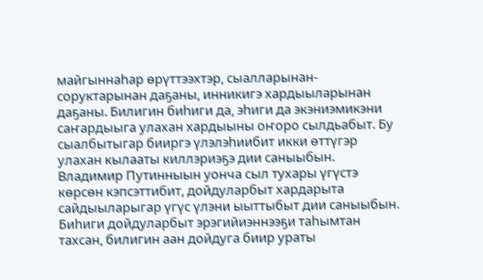майгыннаһар өрүттээхтэр, сыалларынан-соруктарынан даҕаны, инникигэ хардыыларынан даҕаны. Билигин биһиги да, эһиги да экэниэмикэни саҥардыыга улахан хардыыны оҥоро сылдьабыт. Бу сыалбытыгар бииргэ үлэлэһиибит икки өттүгэр улахан кылааты киллэриэҕэ дии саныыбын. Владимир Путинныын уонча сыл тухары үгүстэ көрсөн кэпсэттибит, дойдуларбыт хардарыта сайдыыларыгар үгүс үлэни ыыттыбыт дии саныыбын. Биһиги дойдуларбыт эрэгийиэннээҕи таһымтан тахсан, билигин аан дойдуга биир ураты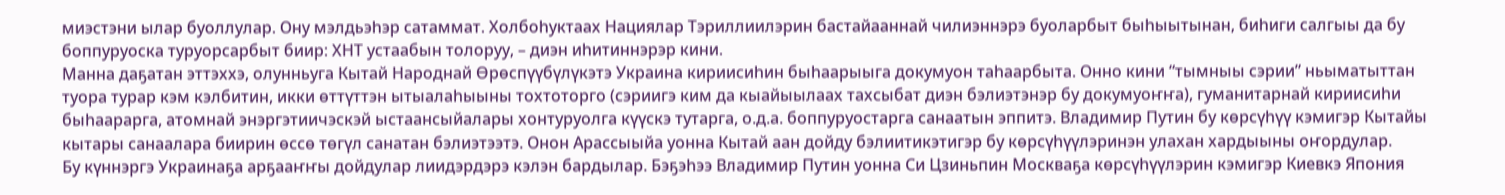миэстэни ылар буоллулар. Ону мэлдьэһэр сатаммат. Холбоһуктаах Нациялар Тэриллиилэрин бастайааннай чилиэннэрэ буоларбыт быһыытынан, биһиги салгыы да бу боппуруоска туруорсарбыт биир: ХНТ устаабын толоруу, – диэн иһитиннэрэр кини.
Манна даҕатан эттэххэ, олунньуга Кытай Народнай Өрөспүүбүлүкэтэ Украина кириисиһин быһаарыыга докумуон таһаарбыта. Онно кини “тымныы сэрии” ньыматыттан туора турар кэм кэлбитин, икки өттүттэн ытыалаһыыны тохтоторго (сэриигэ ким да кыайыылаах тахсыбат диэн бэлиэтэнэр бу докумуоҥҥа), гуманитарнай кириисиһи быһаарарга, атомнай энэргэтиичэскэй ыстаансыйалары хонтуруолга күүскэ тутарга, о.д.а. боппуруостарга санаатын эппитэ. Владимир Путин бу көрсүһүү кэмигэр Кытайы кытары санаалара биирин өссө төгүл санатан бэлиэтээтэ. Онон Арассыыйа уонна Кытай аан дойду бэлиитикэтигэр бу көрсүһүүлэринэн улахан хардыыны оҥордулар.
Бу күннэргэ Украинаҕа арҕааҥҥы дойдулар лиидэрдэрэ кэлэн бардылар. Бэҕэһээ Владимир Путин уонна Си Цзиньпин Москваҕа көрсүһүүлэрин кэмигэр Киевкэ Япония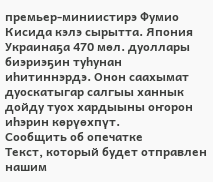премьер-миниистирэ Фумио Кисида кэлэ сырытта. Япония Украинаҕа 470 мөл. дуоллары биэриэҕин туһунан иһитиннэрдэ. Онон саахымат дуоскатыгар салгыы ханнык дойду туох хардыыны оҥорон иһэрин көрүөхпүт.
Сообщить об опечатке
Текст, который будет отправлен нашим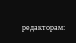редакторам: